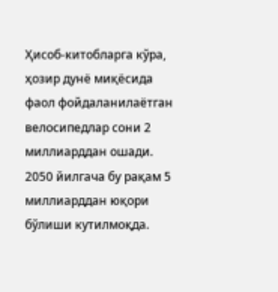Ҳисоб-китобларга кўра, ҳозир дунё миқёсида фаол фойдаланилаётган велосипедлар сони 2 миллиарддан ошади. 2050 йилгача бу рақам 5 миллиарддан юқори бўлиши кутилмоқда.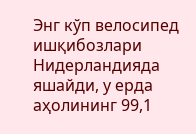Энг кўп велосипед ишқибозлари Нидерландияда яшайди, у ерда аҳолининг 99,1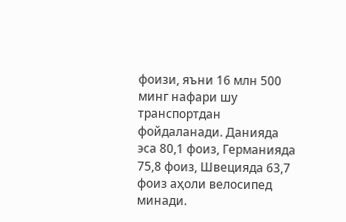фоизи, яъни 16 млн 500 минг нафари шу транспортдан фойдаланади. Данияда эса 80,1 фоиз, Германияда 75,8 фоиз, Швецияда 63,7 фоиз аҳоли велосипед минади.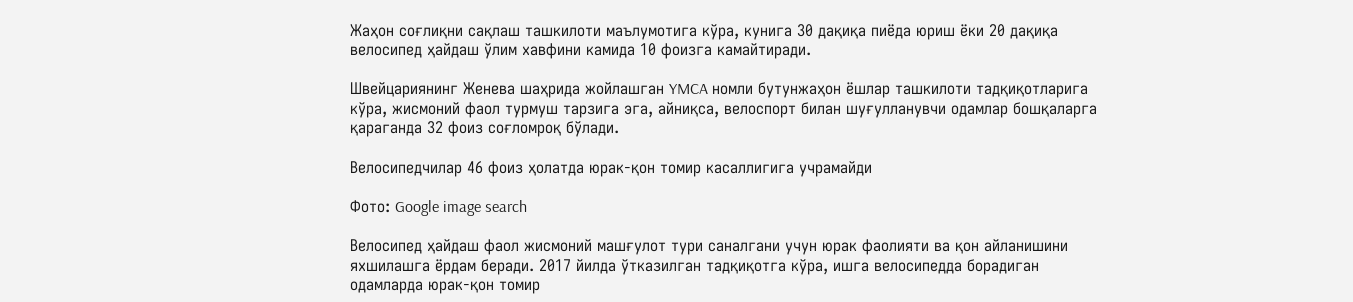Жаҳон соғлиқни сақлаш ташкилоти маълумотига кўра, кунига 30 дақиқа пиёда юриш ёки 20 дақиқа велосипед ҳайдаш ўлим хавфини камида 10 фоизга камайтиради.

Швейцариянинг Женева шаҳрида жойлашган YMCA номли бутунжаҳон ёшлар ташкилоти тадқиқотларига кўра, жисмоний фаол турмуш тарзига эга, айниқса, велоспорт билан шуғулланувчи одамлар бошқаларга қараганда 32 фоиз соғломроқ бўлади.

Велосипедчилар 46 фоиз ҳолатда юрак-қон томир касаллигига учрамайди

Фото: Google image search

Велосипед ҳайдаш фаол жисмоний машғулот тури саналгани учун юрак фаолияти ва қон айланишини яхшилашга ёрдам беради. 2017 йилда ўтказилган тадқиқотга кўра, ишга велосипедда борадиган одамларда юрак-қон томир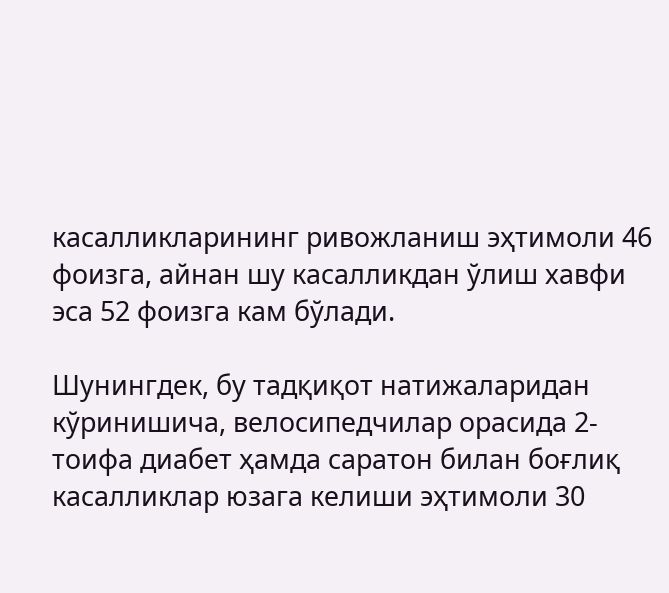касалликларининг ривожланиш эҳтимоли 46 фоизга, айнан шу касалликдан ўлиш хавфи эса 52 фоизга кам бўлади.

Шунингдек, бу тадқиқот натижаларидан кўринишича, велосипедчилар орасида 2-тоифа диабет ҳамда саратон билан боғлиқ касалликлар юзага келиши эҳтимоли 30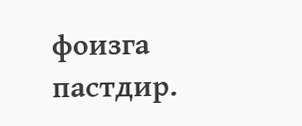фоизга пастдир.